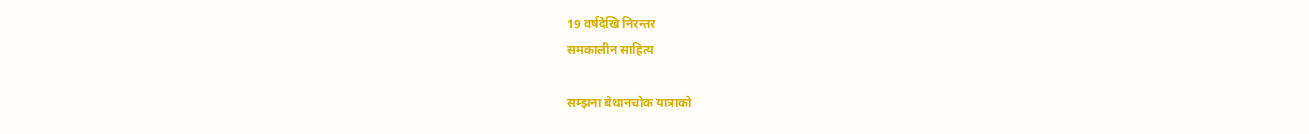19 वर्षदेखि निरन्तर
समकालीन साहित्य

सम्झना बेथानचोक यात्राको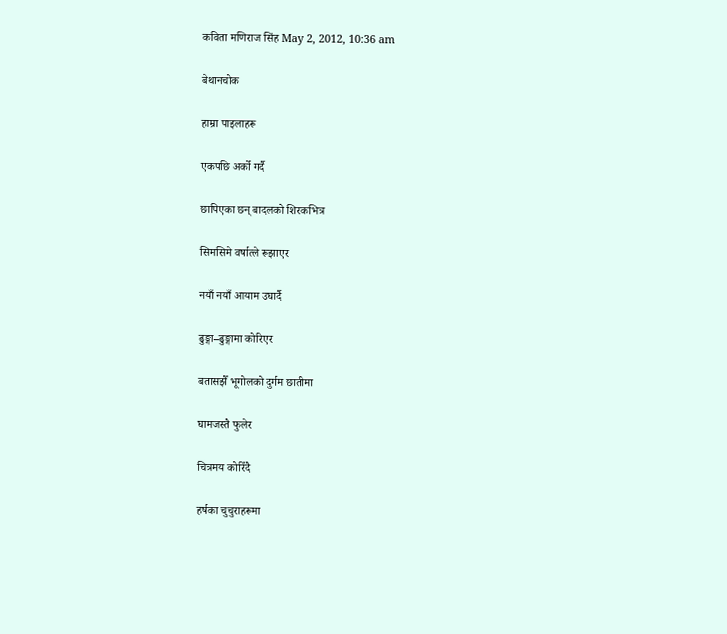कविता मणिराज सिंह May 2, 2012, 10:36 am

बेथानचोक

हाम्रा पाइलाहरू

एकपछि अर्को गर्दै

छापिएका छन् बादलको शिरकभित्र

सिमसिमे वर्षात्ले रूझाएर

नयाँ नयाँ आयाम उघार्दै

ढुङ्गा–ढुङ्गामा कोरिएर

बतासझैँ भूगोलको दुर्गम छातीमा

घामजस्तै फुलेर

चित्रमय कोरिँदै

हर्षका चुचुराहरूमा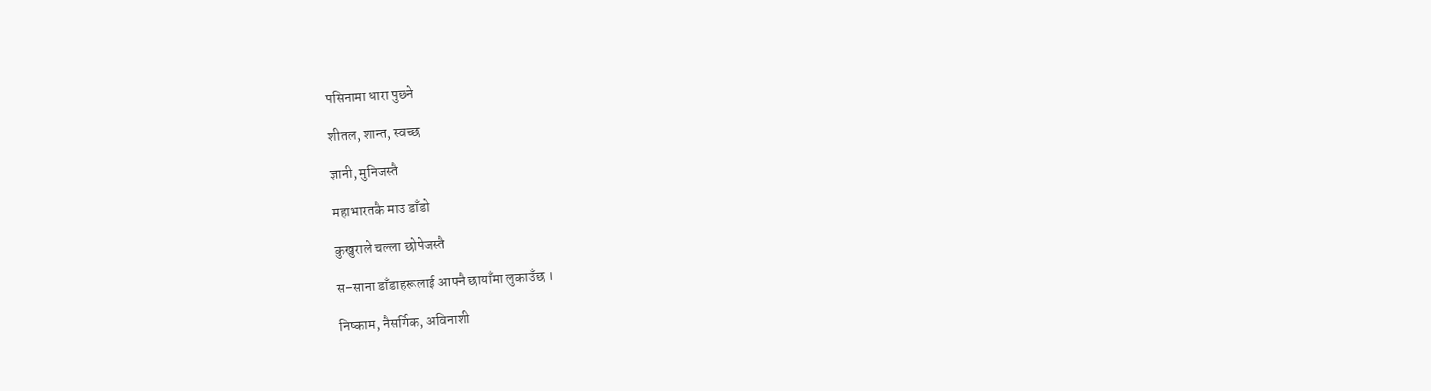पसिनामा धारा पुछ्ने

शीतल, शान्त, स्वच्छ

ज्ञानी, मुनिजस्तै

महाभारतकै माउ डाँडो

कुखुराले चल्ला छोपेजस्तै

स–साना डाँडाहरूलाई आफ्नै छायाँमा लुकाउँछ ।

निष्काम, नैसर्गिक, अविनाशी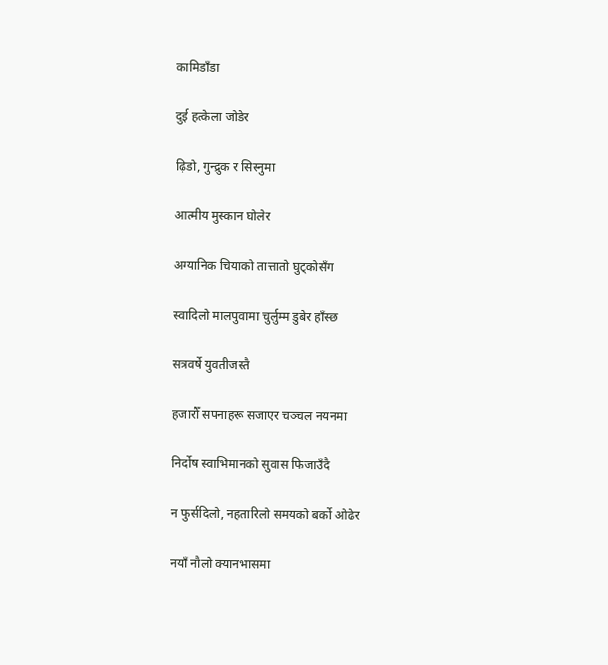कामिडाँडा

दुई हत्केला जोडेर

ढ़िडो, गुन्द्रुक र सिस्नुमा

आत्मीय मुस्कान घोलेर

अग्यानिक चियाको तात्तातो घुट्कोसँग

स्वादिलो मालपुवामा चुर्लुम्म डुबेर हाँस्छ

सत्रवर्षे युवतीजस्तै

हजारौँ सपनाहरू सजाएर चञ्चल नयनमा

निर्दोष स्वाभिमानको सुवास फिजाउँदै

न फुर्सदिलो, नहतारिलो समयको बर्को ओढेर

नयाँ नौलो क्यानभासमा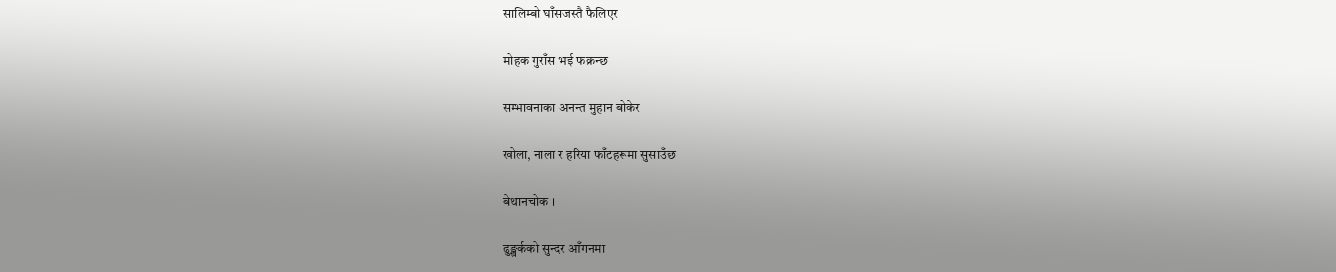सालिम्बो घाँसजस्तै फैलिएर

मोहक गुराँस भई फक्रन्छ

सम्भावनाका अनन्त मुहान बोकेर

खोला, नाला र हरिया फाँटहरूमा सुसाउँछ

बेथानचोक ।

ढुङ्खर्कको सुन्दर आँगनमा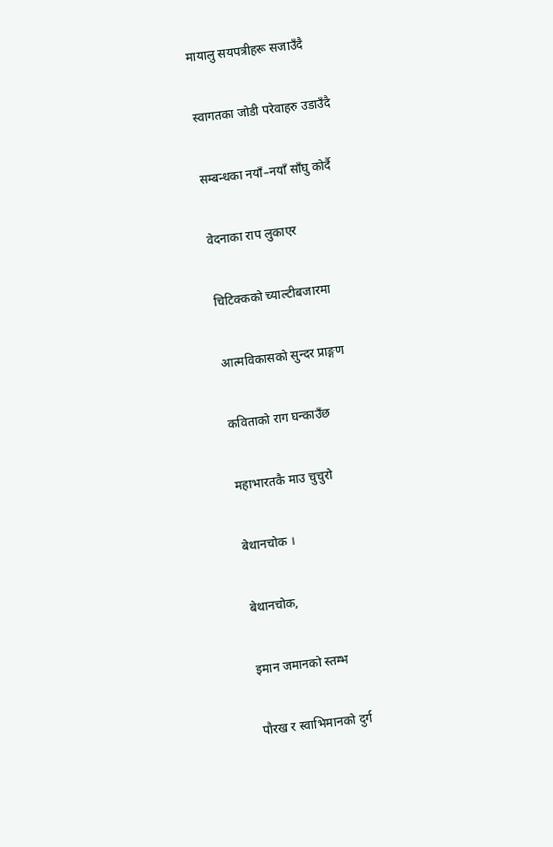मायालु सयपत्रीहरू सजाउँदै

स्वागतका जोडी परेवाहरु उडाउँदै

सम्बन्धका नयाँ–नयाँ साँघु कोर्दै

वेदनाका राप लुकाएर

चिटिक्कको च्याल्टीबजारमा

आत्मविकासको सुन्दर प्राङ्गण

कविताको राग घन्काउँछ

महाभारतकै माउ चुचुरो

बेथानचोक ।

बेथानचोक,

इमान जमानको स्तम्भ

पौरख र स्वाभिमानको दुर्ग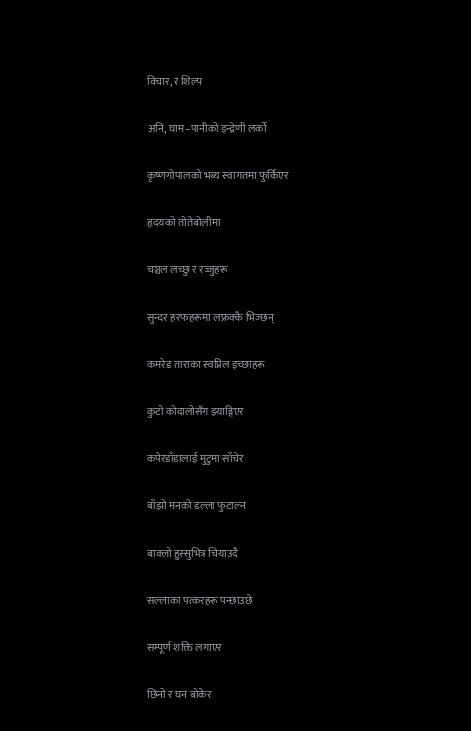विचार, र शिल्प

अनि, घाम–पानीको इन्द्रेणी लर्को

कृष्णगोपालको भब्य स्वागतमा फुर्किएर

हृदयको तोतेबोलीमा

चञ्चल लच्छु र रज्जुहरू

सुन्दर हरफहरूमा लफ्रक्कै भिज्छन्

कमरेड ताराका स्वप्निल इच्छाहरू

कुटो कोदालोसँग झ्याङ्गिएर

कपेरडाँडालाई मुटुमा साँचेर

बाँझो मनको डल्ला फुटाल्न

बाक्लो हुस्सुभित्र चियाउदै

सल्लाका पत्करहरू पन्छाउछे

सम्पूर्ण शक्ति लगाएर

छिनो र घन बोकेर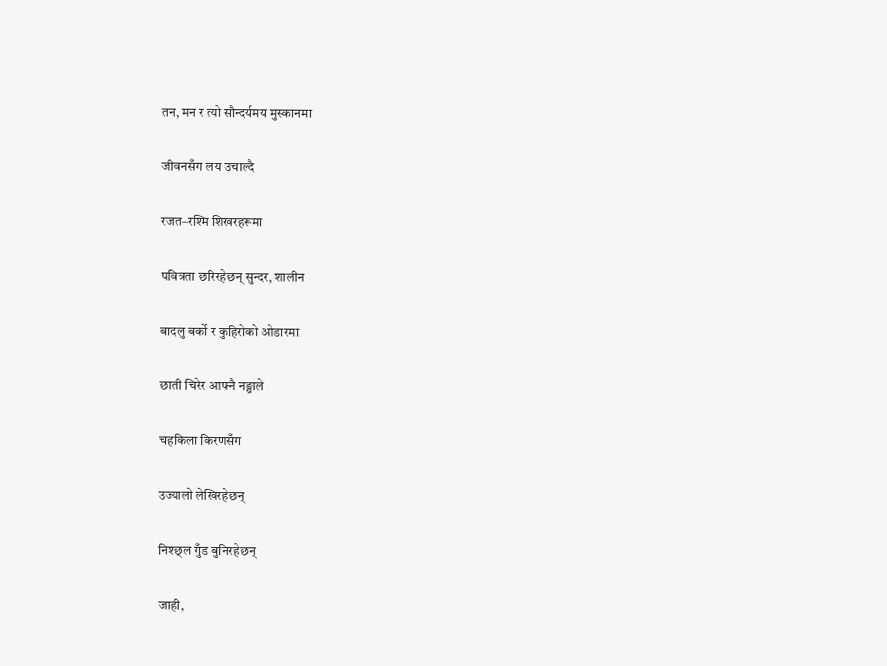तन, मन र त्यो सौन्दर्यमय मुस्कानमा

जीवनसँग लय उचाल्दै

रजत–रश्मि शिखरहरूमा

पवित्रता छरिरहेछन् सुन्दर, शालीन

बादलु बर्को र कुहिरोको ओडारमा

छाती चिरेर आफ्नै नङ्ग्राले

चहकिला किरणसँग

उज्यालो लेखिरहेछन्

निश्छ्ल गुँड बुनिरहेछन्

जाही,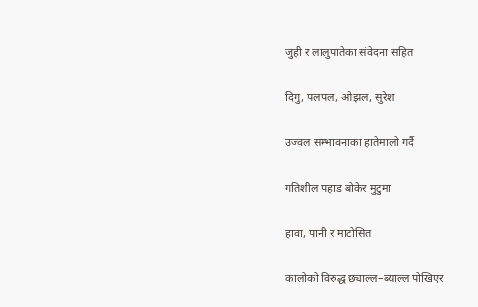जुही र लालुपातेका संवेदना सहित

दिगु, पलपल, ओझल, सुरेश

उज्वल सम्भावनाका हातेमालो गर्दै

गतिशील पहाड बोकेर मुटुमा

हावा, पानी र माटोसित

कालोको विरुद्ध छ्याल्ल–ब्याल्ल पोखिएर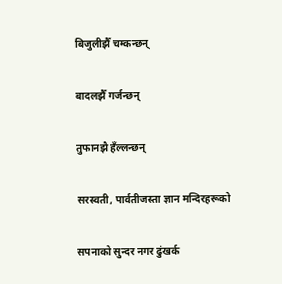बिजुलीझैँ चम्कन्छन्

बादलझैँ गर्जन्छन्

तुफानझै हँल्लन्छन्

सरस्वती, पार्वतीजस्ता ज्ञान मन्दिरहरूको

सपनाको सुन्दर नगर ढुंखर्क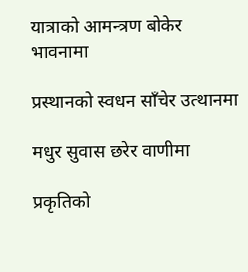यात्राको आमन्त्रण बोकेर भावनामा

प्रस्थानको स्वधन साँचेर उत्थानमा

मधुर सुवास छरेर वाणीमा

प्रकृतिको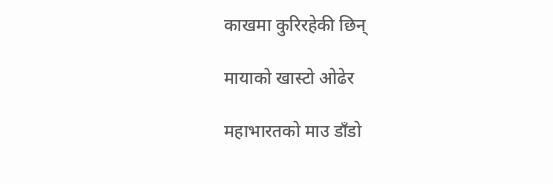काखमा कुरिरहेकी छिन्

मायाको खास्टो ओढेर

महाभारतको माउ डाँडो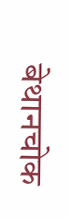बेथानचोक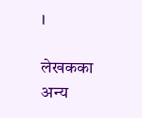।

लेखकका अन्य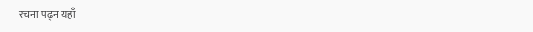रचना पढ्न यहाँ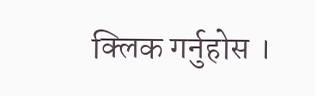क्लिक गर्नुहोस ।